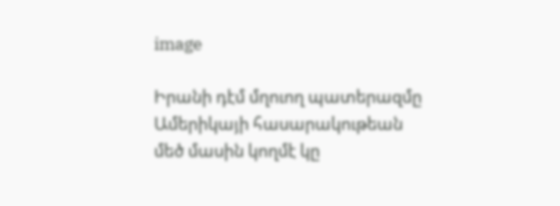image

Իրանի դէմ մղուող պատերազմը Ամերիկայի հասարակութեան մեծ մասին կողմէ կը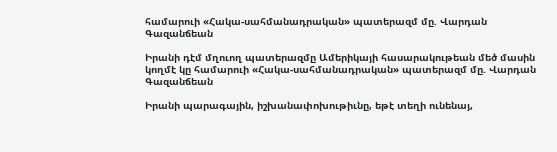համարուի «Հակա-սահմանադրական» պատերազմ մը. Վարդան Գազանճեան

Իրանի դէմ մղուող պատերազմը Ամերիկայի հասարակութեան մեծ մասին կողմէ կը համարուի «Հակա-սահմանադրական» պատերազմ մը. Վարդան Գազանճեան

Իրանի պարագային, իշխանափոխութիւնը, եթէ տեղի ունենայ,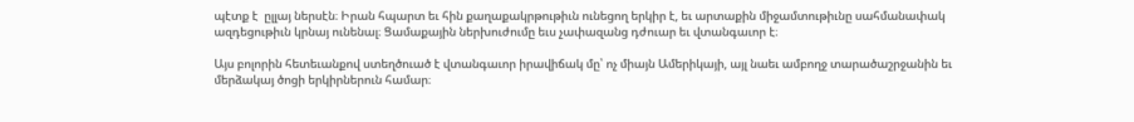պէտք է  ըլլայ ներսէն։ Իրան հպարտ եւ հին քաղաքակրթութիւն ունեցող երկիր է, եւ արտաքին միջամտութիւնը սահմանափակ ազդեցութիւն կրնայ ունենալ։ Ցամաքային ներխուժումը եւս չափազանց դժուար եւ վտանգաւոր է։

Այս բոլորին հետեւանքով ստեղծուած է վտանգաւոր իրավիճակ մը՝ ոչ միայն Ամերիկայի, այլ նաեւ ամբողջ տարածաշրջանին եւ մերձակայ ծոցի երկիրներուն համար։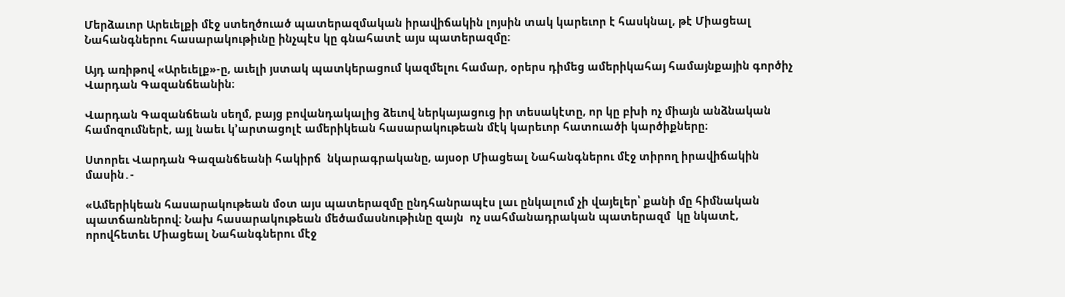Մերձաւոր Արեւելքի մէջ ստեղծուած պատերազմական իրավիճակին լոյսին տակ կարեւոր է հասկնալ, թէ Միացեալ Նահանգներու հասարակութիւնը ինչպէս կը գնահատէ այս պատերազմը։

Այդ առիթով «Արեւելք»-ը, աւելի յստակ պատկերացում կազմելու համար, օրերս դիմեց ամերիկահայ համայնքային գործիչ Վարդան Գազանճեանին։

Վարդան Գազանճեան սեղմ, բայց բովանդակալից ձեւով ներկայացուց իր տեսակէտը, որ կը բխի ոչ միայն անձնական համոզումներէ, այլ նաեւ կ՚արտացոլէ ամերիկեան հասարակութեան մէկ կարեւոր հատուածի կարծիքները։

Ստորեւ Վարդան Գազանճեանի հակիրճ  նկարագրականը, այսօր Միացեալ Նահանգներու մէջ տիրող իրավիճակին մասին․-

«Ամերիկեան հասարակութեան մօտ այս պատերազմը ընդհանրապէս լաւ ընկալում չի վայելեր՝ քանի մը հիմնական պատճառներով։ Նախ հասարակութեան մեծամասնութիւնը զայն  ոչ սահմանադրական պատերազմ  կը նկատէ, որովհետեւ Միացեալ Նահանգներու մէջ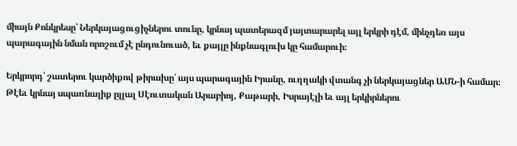միայն Քոնկրեսը՝ Ներկայացուցիչներու տունը, կրնայ պատերազմ յայտարարել այլ երկրի դէմ, մինչդեռ այս պարագային նման որոշում չէ ընդունուած, եւ քայլը ինքնագլուխ կը համարուի։

Երկրորդ՝ շատերու կարծիքով թիրախը՝ այս պարագային Իրանը, ուղղակի վտանգ չի ներկայացներ ԱՄՆ-ի համար։ Թէեւ կրնայ սպառնալիք ըլլալ Սէուտական Արաբիոյ, Քաթարի, Իսրայէլի եւ այլ երկիրներու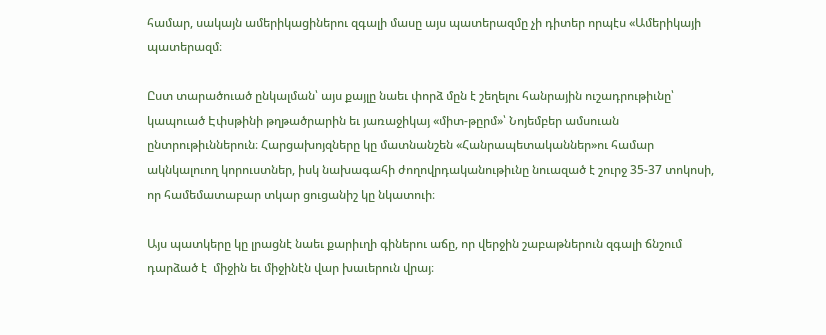համար, սակայն ամերիկացիներու զգալի մասը այս պատերազմը չի դիտեր որպէս «Ամերիկայի պատերազմ։

Ըստ տարածուած ընկալման՝ այս քայլը նաեւ փորձ մըն է շեղելու հանրային ուշադրութիւնը՝ կապուած Էփսթինի թղթածրարին եւ յառաջիկայ «միտ-թըրմ»՝ Նոյեմբեր ամսուան ընտրութիւններուն։ Հարցախոյզները կը մատնանշեն «Հանրապետականներ»ու համար ակնկալուող կորուստներ, իսկ նախագահի ժողովրդականութիւնը նուազած է շուրջ 35-37 տոկոսի, որ համեմատաբար տկար ցուցանիշ կը նկատուի։

Այս պատկերը կը լրացնէ նաեւ քարիւղի գիներու աճը, որ վերջին շաբաթներուն զգալի ճնշում  դարձած է  միջին եւ միջինէն վար խաւերուն վրայ։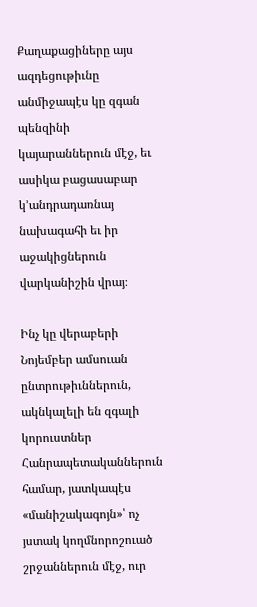Քաղաքացիները այս ազդեցութիւնը անմիջապէս կը զգան պենզինի կայարաններուն մէջ, եւ ասիկա բացասաբար կ՚անդրադառնայ նախագահի եւ իր աջակիցներուն վարկանիշին վրայ։

Ինչ կը վերաբերի Նոյեմբեր ամսուան ընտրութիւններուն, ակնկալելի են զգալի կորուստներ Հանրապետականներուն համար, յատկապէս «մանիշակագոյն»՝ ոչ յստակ կողմնորոշուած շրջաններուն մէջ, ուր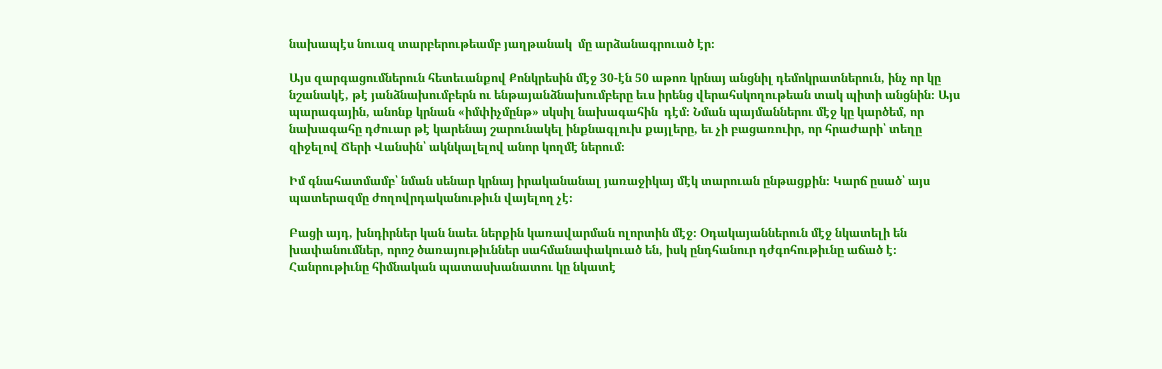նախապէս նուազ տարբերութեամբ յաղթանակ  մը արձանագրուած էր։

Այս զարգացումներուն հետեւանքով Քոնկրեսին մէջ 30-էն 50 աթոռ կրնայ անցնիլ դեմոկրատներուն, ինչ որ կը նշանակէ, թէ յանձնախումբերն ու ենթայանձնախումբերը եւս իրենց վերահսկողութեան տակ պիտի անցնին։ Այս պարագային, անոնք կրնան «իմփիչմընթ» սկսիլ նախագահին  դէմ։ Նման պայմաններու մէջ կը կարծեմ, որ նախագահը դժուար թէ կարենայ շարունակել ինքնագլուխ քայլերը, եւ չի բացառուիր, որ հրաժարի՝ տեղը զիջելով Ճերի Վանսին՝ ակնկալելով անոր կողմէ ներում։

Իմ գնահատմամբ՝ նման սենար կրնայ իրականանալ յառաջիկայ մէկ տարուան ընթացքին։ Կարճ ըսած՝ այս պատերազմը ժողովրդականութիւն վայելող չէ։

Բացի այդ, խնդիրներ կան նաեւ ներքին կառավարման ոլորտին մէջ։ Օդակայաններուն մէջ նկատելի են խափանումներ, որոշ ծառայութիւններ սահմանափակուած են, իսկ ընդհանուր դժգոհութիւնը աճած է։ Հանրութիւնը հիմնական պատասխանատու կը նկատէ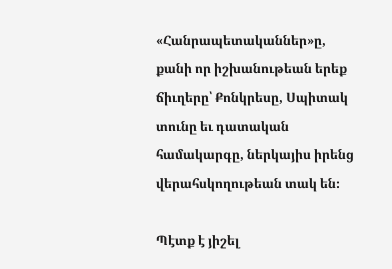«Հանրապետականներ»ը, քանի որ իշխանութեան երեք ճիւղերը՝ Քոնկրեսը, Սպիտակ տունը եւ դատական համակարգը, ներկայիս իրենց վերահսկողութեան տակ են։

Պէտք է յիշել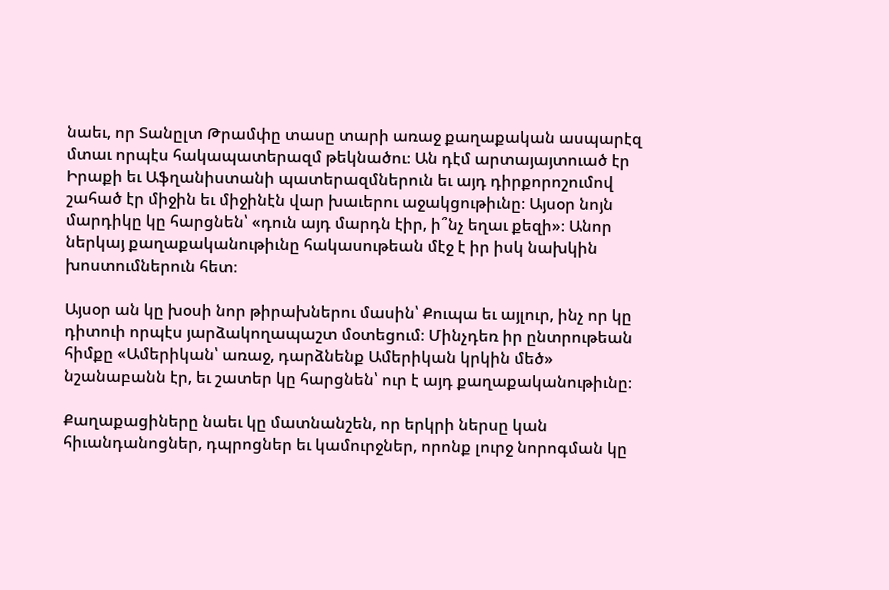նաեւ, որ Տանըլտ Թրամփը տասը տարի առաջ քաղաքական ասպարէզ մտաւ որպէս հակապատերազմ թեկնածու։ Ան դէմ արտայայտուած էր Իրաքի եւ Աֆղանիստանի պատերազմներուն եւ այդ դիրքորոշումով շահած էր միջին եւ միջինէն վար խաւերու աջակցութիւնը։ Այսօր նոյն մարդիկը կը հարցնեն՝ «դուն այդ մարդն էիր, ի՞նչ եղաւ քեզի»։ Անոր ներկայ քաղաքականութիւնը հակասութեան մէջ է իր իսկ նախկին խոստումներուն հետ։

Այսօր ան կը խօսի նոր թիրախներու մասին՝ Քուպա եւ այլուր, ինչ որ կը դիտուի որպէս յարձակողապաշտ մօտեցում։ Մինչդեռ իր ընտրութեան հիմքը «Ամերիկան՝ առաջ, դարձնենք Ամերիկան կրկին մեծ» նշանաբանն էր, եւ շատեր կը հարցնեն՝ ուր է այդ քաղաքականութիւնը։

Քաղաքացիները նաեւ կը մատնանշեն, որ երկրի ներսը կան հիւանդանոցներ, դպրոցներ եւ կամուրջներ, որոնք լուրջ նորոգման կը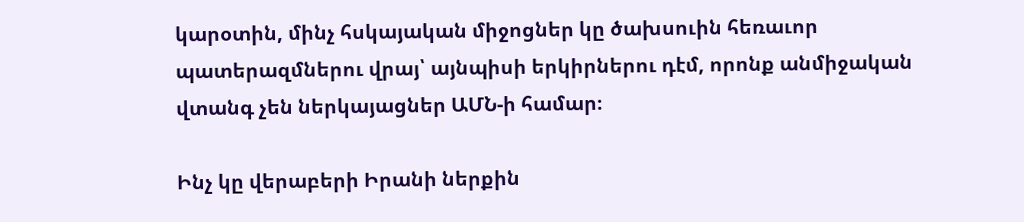կարօտին, մինչ հսկայական միջոցներ կը ծախսուին հեռաւոր պատերազմներու վրայ՝ այնպիսի երկիրներու դէմ, որոնք անմիջական վտանգ չեն ներկայացներ ԱՄՆ-ի համար։

Ինչ կը վերաբերի Իրանի ներքին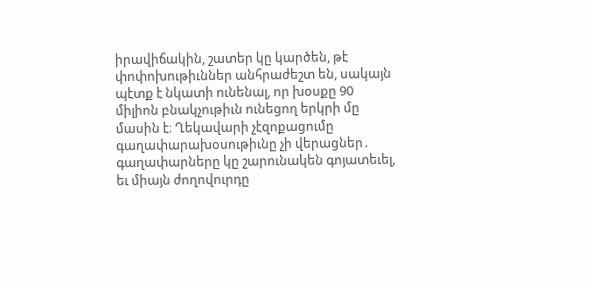իրավիճակին, շատեր կը կարծեն, թէ փոփոխութիւններ անհրաժեշտ են, սակայն պէտք է նկատի ունենալ, որ խօսքը 90 միլիոն բնակչութիւն ունեցող երկրի մը մասին է։ Ղեկավարի չէզոքացումը գաղափարախօսութիւնը չի վերացներ․ գաղափարները կը շարունակեն գոյատեւել, եւ միայն ժողովուրդը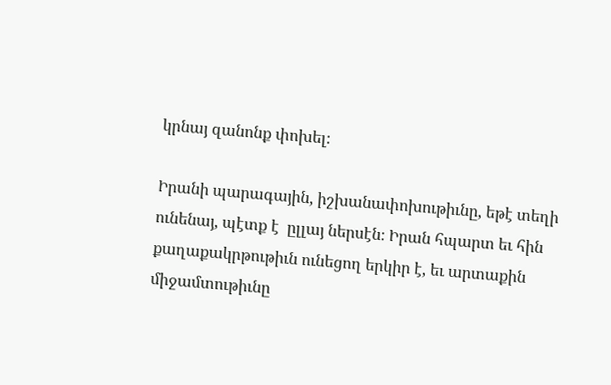կրնայ զանոնք փոխել։

Իրանի պարագային, իշխանափոխութիւնը, եթէ տեղի ունենայ, պէտք է  ըլլայ ներսէն։ Իրան հպարտ եւ հին քաղաքակրթութիւն ունեցող երկիր է, եւ արտաքին միջամտութիւնը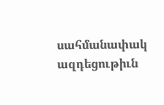սահմանափակ ազդեցութիւն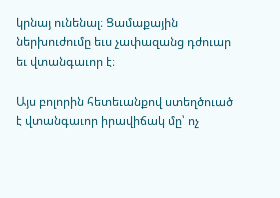կրնայ ունենալ։ Ցամաքային ներխուժումը եւս չափազանց դժուար եւ վտանգաւոր է։

Այս բոլորին հետեւանքով ստեղծուած է վտանգաւոր իրավիճակ մը՝ ոչ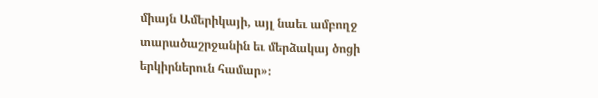միայն Ամերիկայի, այլ նաեւ ամբողջ տարածաշրջանին եւ մերձակայ ծոցի երկիրներուն համար»։